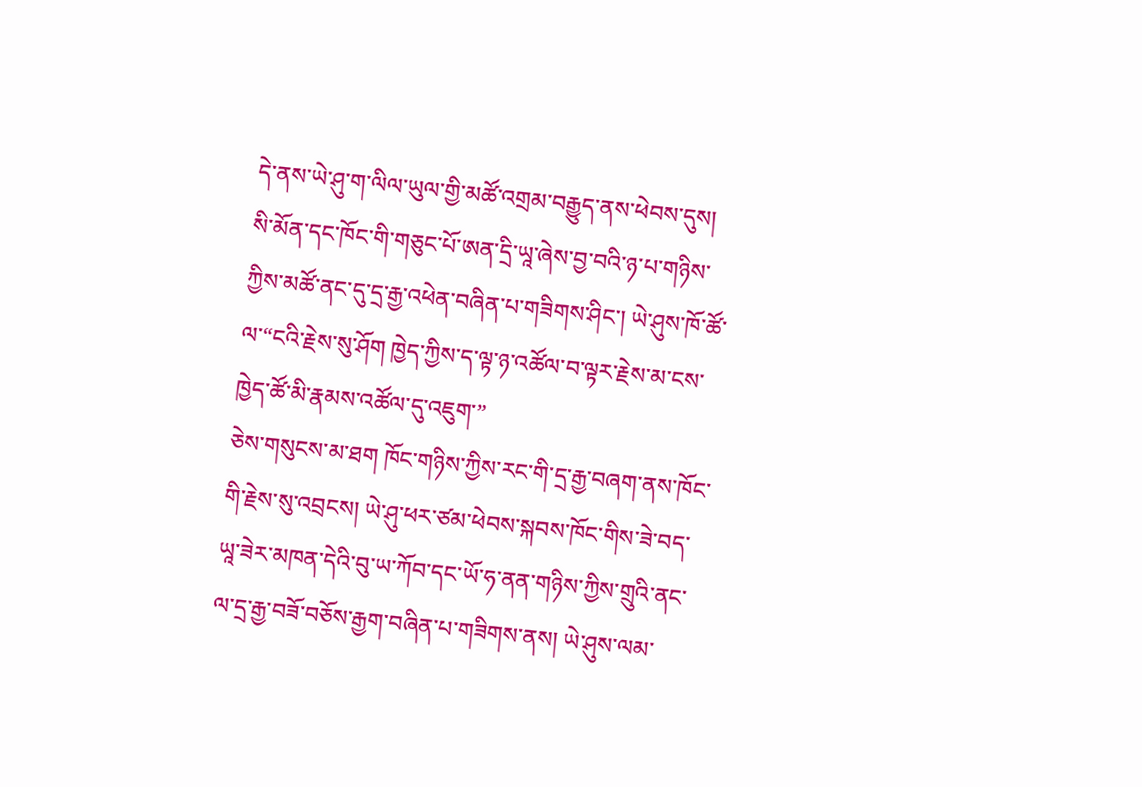དེ་ནས་ཡེ་ཤུ་ག་ལིལ་ཡུལ་གྱི་མཚོ་འགྲམ་བརྒྱུད་ནས་ཕེབས་དུས། སི་མོན་དང་ཁོང་གི་གཅུང་པོ་ཨན་དྲི་ཡཱ་ཞེས་བྱ་བའི་ཉ་པ་གཉིས་ཀྱིས་མཚོ་ནང་དུ་དྲ་རྒྱ་འཕེན་བཞིན་པ་གཟིགས་ཤིང་། ཡེ་ཤུས་ཁོ་ཚོ་ལ་“ངའི་རྗེས་སུ་ཤོག ཁྱེད་ཀྱིས་ད་ལྟ་ཉ་འཚོལ་བ་ལྟར་རྗེས་མ་ངས་ཁྱེད་ཚོ་མི་རྣམས་འཚོལ་དུ་འཇུག་”
ཅེས་གསུངས་མ་ཐག ཁོང་གཉིས་ཀྱིས་རང་གི་དྲ་རྒྱ་བཞག་ནས་ཁོང་གི་རྗེས་སུ་འབྲངས། ཡེ་ཤུ་ཕར་ཙམ་ཕེབས་སྐབས་ཁོང་གིས་ཟེ་བད་ཡཱ་ཟེར་མཁན་དེའི་བུ་ཡ་ཀོབ་དང་ཡོ་ཧ་ནན་གཉིས་ཀྱིས་གྲུའི་ནང་ལ་དྲ་རྒྱ་བཟོ་བཅོས་རྒྱག་བཞིན་པ་གཟིགས་ནས། ཡེ་ཤུས་ལམ་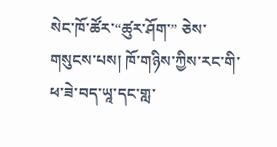སེང་ཁོ་ཚོར་“ཚུར་ཤོག་” ཅེས་གསུངས་པས། ཁོ་གཉིས་ཀྱིས་རང་གི་ཕ་ཟེ་བད་ཡཱ་དང་གླ་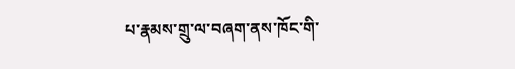པ་རྣམས་གྲུ་ལ་བཞག་ནས་ཁོང་གི་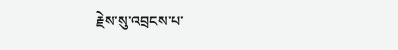རྗེས་སུ་འབྲངས་པ་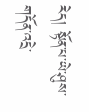རེད། སྟོན་པ་ཡེ་ཤུས་གདོན་འདྲེ་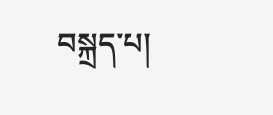བསྐྲད་པ།